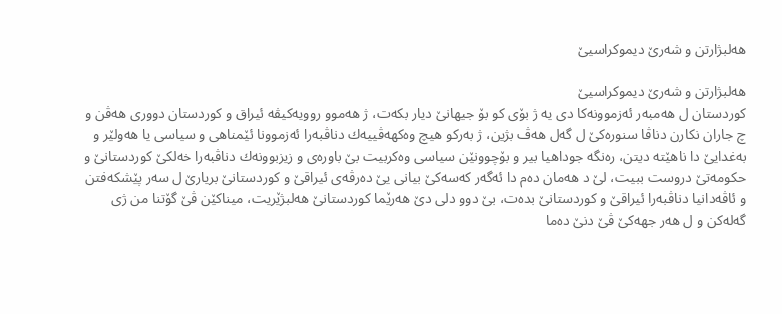هه‌لبژارتن و شه‌رێ دیموكراسیێ

هه‌لبژارتن و شه‌رێ دیموكراسیێ
كوردستان ل هه‌مبه‌ر ئه‌زموونه‌كا دى یه‌ ژ بۆى كو بۆ جیهانێ دیار بكه‌ت، ژ هه‌موو روویه‌كیڤه‌ ئیراق و كوردستان دوورى هه‌ڤن و چ جاران نكارن دناڤا سنوره‌كێ ل گه‌ل هه‌ڤ بژین، ژ به‌ركو هیچ وه‌كهه‌ڤییه‌ك دناڤبه‌را ئه‌زموونا ئێمناهى و سیاسى یا هه‌ولێر و به‌غدایێ دا ناهێته‌ دیتن، ره‌نگه‌ جوداهیا بیر و بۆچوونێن سیاسى وه‌كربیت بێ باوره‌ى و زیزبوونه‌ك دناڤبه‌را خه‌لكێ كوردستانێ و حكومه‌تێ دروست ببیت، لێ د هه‌مان ده‌م دا ئه‌گه‌ر كه‌سه‌كێ بیانى یێ ده‌رڤه‌ى ئیراقێ و كوردستانێ بریارێ ل سه‌ر پێشكه‌فتن و ئاڤه‌دانیا دناڤبه‌را ئیراقێ و كوردستانێ بده‌ت، بێ دوو دلى دێ هه‌رێما كوردستانێ هه‌لبژێریت، میناكێن ڤێ گۆتنا من ژى گه‌له‌كن و ل هه‌ر جهه‌كێ ڤێ دنێ ده‌ما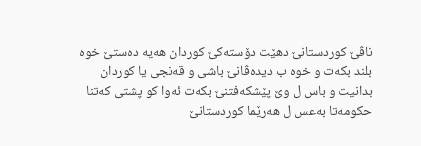ناڤێ كوردستانێ دهێت دۆسته‌كێ كوردان هه‌یه‌ ده‌ستێ خوه‌ بلند بكه‌ت و خوه‌ ب دیده‌ڤانێ باشی و قه‌نجى یا كوردان بدانیت و باس ل وێ پێشكه‌فتنێ بكه‌ت ئه‌وا كو پشتى كه‌تنا حكومه‌تا به‌عس ل هه‌رێما كوردستانێ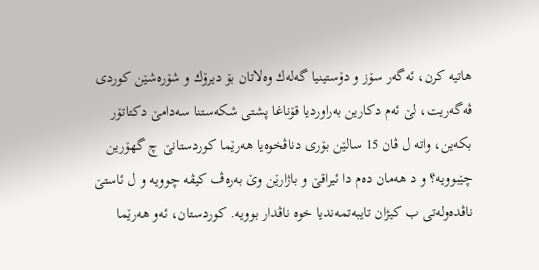هاتیه‌ كرن، ئه‌گه‌ر سۆز و دۆستینیا گه‌له‌ك وه‌لاتان بۆ دیرۆك و شۆره‌شێن كوردى ڤه‌گه‌ریت، لێ ئه‌م دكارین به‌راوردیا قۆناغا پشتى شكه‌ستنا سه‌دامێ دكتاتۆر بكه‌ین، واته‌ ل ڤان 15 سالێن بۆرى دناڤخوه‌یا هه‌رێما كوردستانێ چ گهۆرین چێبوویه‌؟ و د هه‌مان ده‌م دا ئیراقێ و باژارێن وێ به‌ره‌ڤ كیڤه‌ چوویه‌ و ل ئاستێ ناڤده‌وله‌تى ب كیژان تایبه‌تمه‌ندیا خوه‌ ناڤدار بوویه‌. كوردستان، ئه‌و هه‌رێما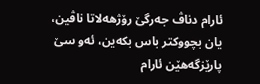ئارام دناڤ جه‌رگێ رۆژهه‌لاتا ناڤین، یان بچووكتر باس بكه‌ین، ئه‌و سێ پارێزگه‌هێن ئارام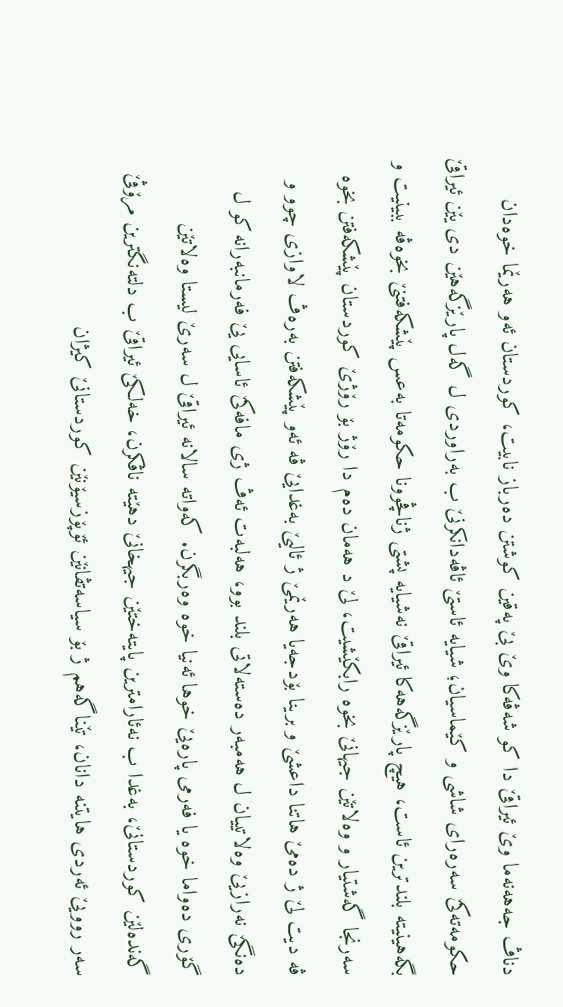دناڤ جه‌هه‌نه‌ما وێ ئیراقێ دا كو شه‌ڤه‌كا وێ بێ په‌قین كوشتن ده‌رباز نابیت، كوردستان ئه‌و هه‌رێما خوه‌دان حكومه‌ته‌كێ سه‌ره‌راى شاشی و كێماسیان؛ شیایه‌ ئاستێ ئاڤه‌دانكرنێ ب به‌راوردى ل گه‌ل پارێزگه‌هێن دى یێن ئیراقێ بگه‌هینیته‌ بلندترین ئاست، هیچ پارێزگه‌هه‌كا ئیراقێ نه‌شیایه‌ پشتى ژناڤچوونا حكومه‌تا به‌عس پێشكه‌فتنێ بخوه‌ڤه‌ ببینیت و سه‌رنجا گه‌شتیار و وه‌لاتێن جیهانێ بخوه‌ رابكێشیت، لێ د هه‌مان ده‌م دا رۆژ بۆ رۆژێ كوردستان پێشكه‌فتن بخوه‌ ڤه‌ دیت لێ ژ ده‌مێ هاتنا داعشێ و برینا بۆدجه‌یا هه‌رێمێ ژ ئالیێ به‌غدایێ ڤه‌ ئه‌و پێشكه‌فتن به‌ره‌ڤ لاوازى چوو و ده‌نگێ نه‌رازیێ وه‌لاتییان ل هه‌مبه‌ر ده‌سته‌لاتى بلند بوو، هه‌لبه‌ت ئه‌ڤ ژى مافه‌كێ ئاسایی یێ فه‌رمانبه‌رانه‌ كو ل گۆرى ده‌واما خوه‌ یا فه‌رمى پاره‌یێ خوها ئه‌نیا خوه‌ وه‌ربگرن. كه‌واته‌ سالانه‌ ئیراقێ ل سه‌رێ لیستا وه‌لاتێن گه‌نده‌لێن كوردستانێ، به‌غدا ب نه‌ئارامترین پایته‌ختێن جیهخانێ دهێته‌ ناڤكرن، خه‌لكێ ئیراقێ ب دلته‌نگترین مرۆڤێ سه‌ر روویێ ئه‌ردى هایتنه‌ دانان، تێناگه‌هم ژ بۆ سیاسه‌تڤانێن ئۆپۆزسیۆنێن كوردستانێ كیژان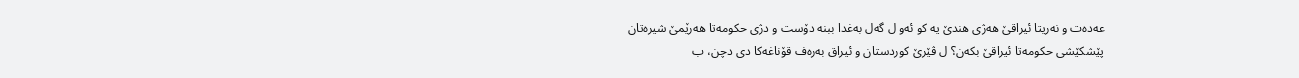عه‌ده‌ت و نه‌ریتا ئیراقێ هه‌ژى هندێ یه‌ كو ئه‌و ل گه‌ل به‌غدا ببنه‌ دۆست و دژى حكومه‌تا هه‌رێمێ شیره‌تان پێشكێشی حكومه‌تا ئیراقێ بكه‌ن؟ ل ڤێرێ كوردستان و ئیراق به‌ره‌ف قۆناغه‌كا دى‌ دچن، ب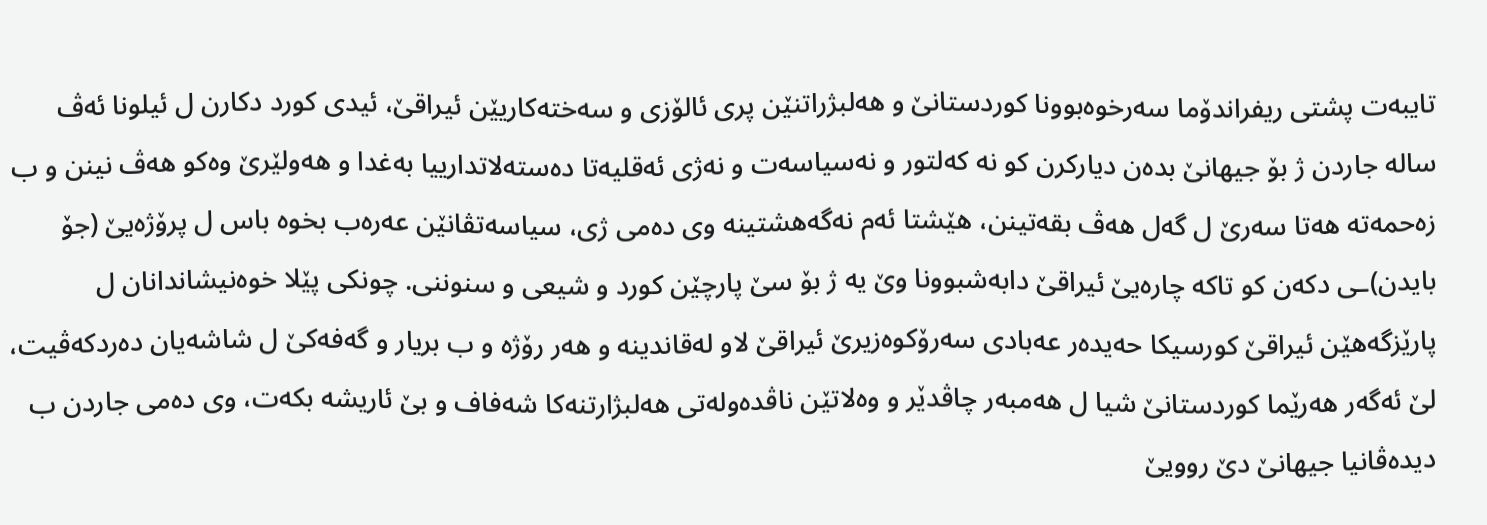تایبه‌ت پشتى ریفراندۆما سه‌رخوه‌بوونا كوردستانێ و هه‌لبژراتنێن پرى ئالۆزى و سه‌خته‌كاریێن ئیراقێ، ئیدى كورد دكارن ل ئیلونا ئه‌ڤ ساله‌ جاردن ژ بۆ جیهانێ بده‌ن دیاركرن كو نه‌ كه‌لتور و نه‌سیاسه‌ت و نه‌ژى ئه‌قلیه‌تا ده‌سته‌لاتدارییا به‌غدا و هه‌ولێرێ وه‌كو هه‌ڤ نینن و ب زه‌حمه‌ته‌ هه‌تا سه‌رێ ل گه‌ل هه‌ڤ بقه‌تینن، هێشتا ئه‌م نه‌گه‌هشتینه‌ وى ده‌مى ژى، سیاسه‌تڤانێن عه‌ره‌ب بخوه‌ باس ل پرۆژه‌یێ (جۆ بایدن)ـى دكه‌ن كو تاكه‌ چاره‌یێ ئیراقێ دابه‌شبوونا وێ یه‌ ژ بۆ سێ پارچێن كورد و شیعى و سنوننى. چونكى پێلا خوه‌نیشاندانان ل پارێزگه‌هێن ئیراقێ كورسیكا حه‌یده‌ر عه‌بادى سه‌رۆكوه‌زیرێ ئیراقێ لاو له‌قاندینه‌ و هه‌ر رۆژه‌ و ب بریار و گه‌فه‌كێ ل شاشه‌یان ده‌ردكه‌ڤیت، لێ ئه‌گه‌ر هه‌رێما كوردستانێ شیا ل هه‌مبه‌ر چاڤدێر و وه‌لاتێن ناڤده‌وله‌تى هه‌لبژارتنه‌كا شه‌فاف و بێ ئاریشه‌ بكه‌ت، وى ده‌مى جاردن ب دیده‌ڤانیا جیهانێ دێ روویێ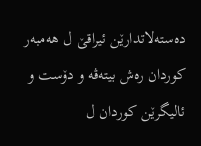ده‌سته‌لاتدارێن ئیراقێ ل هه‌مبه‌ر كوردان ره‌ش بیته‌ڤه‌ و دۆست و ئالیگرێن كوردان ل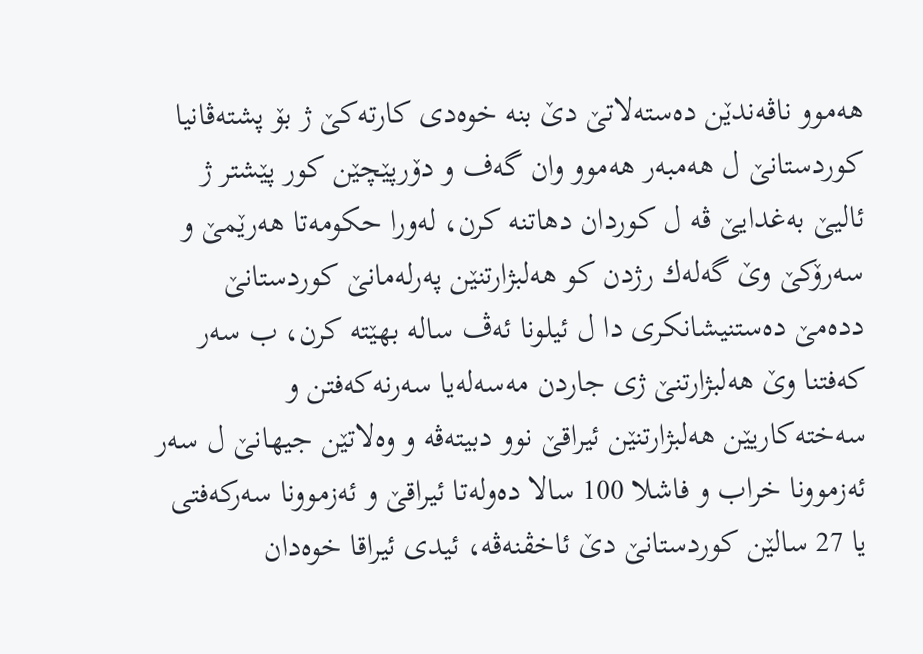هه‌موو ناڤه‌ندێن ده‌سته‌لاتێ دێ بنه‌ خوه‌دى كارته‌كێ ژ بۆ پشته‌ڤانیا كوردستانێ ل هه‌مبه‌ر هه‌موو وان گه‌ف و دۆرپێچێن كور پێشتر ژ ئالیێ به‌غدایێ ڤه‌ ل كوردان دهاتنه‌ كرن‌، له‌ورا حكومه‌تا هه‌رێمێ و سه‌رۆكێ وێ گه‌له‌ك رژدن كو هه‌لبژارتنێن په‌رله‌مانێ كوردستانێ دده‌مێ ده‌ستنیشانكرى دا ل ئیلونا ئه‌ڤ ساله‌ بهێته‌ كرن، ب سه‌ر كه‌فتنا وێ هه‌لبژارتنێ ژى جاردن مه‌سه‌له‌یا سه‌رنه‌كه‌فتن و سه‌خته‌كاریێن هه‌لبژارتنێن ئیراقێ نوو دبیته‌ڤه‌ و وه‌لاتێن جیهانێ ل سه‌ر ئه‌زموونا خراب و فاشلا 100 سالا ده‌وله‌تا ئیراقێ و ئه‌زموونا سه‌ركه‌فتى یا 27 سالێن كوردستانێ دێ ئاخڤنه‌ڤه‌، ئیدى ئیراقا خوه‌دان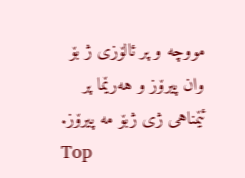مووچه‌ و پر ئالۆزى ژ بۆ وان پیرۆز و هه‌رێما پر ئێمناهى ژى ژبۆ مه‌ پیرۆز.
Top